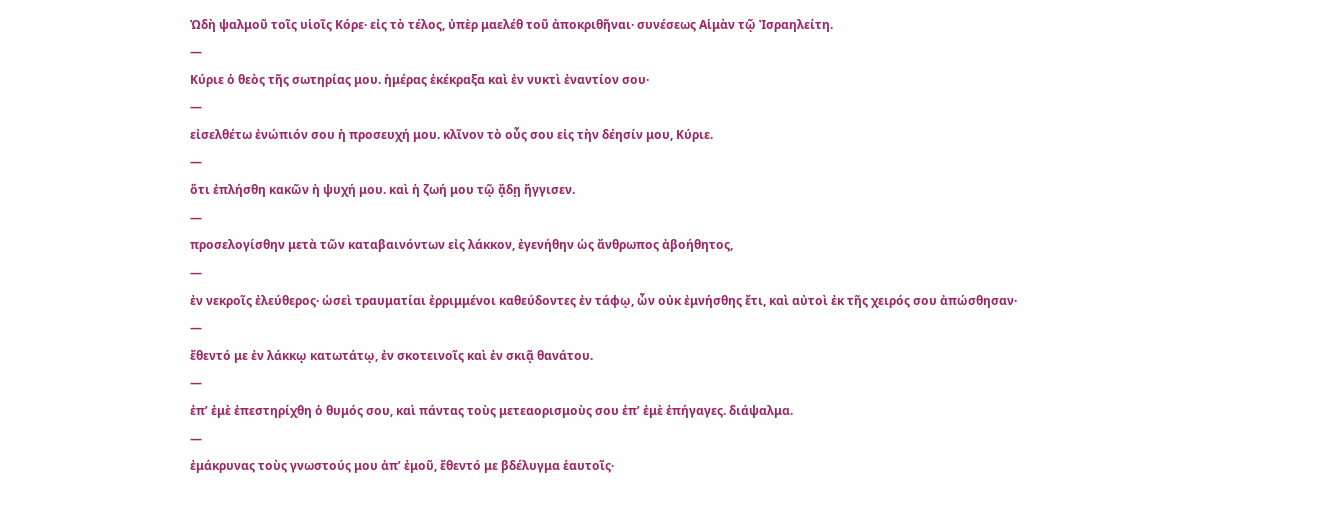Ὠδὴ ψαλμοῦ τοῖς υἱοῖς Κόρε· εἰς τὸ τέλος, ὐπὲρ μαελέθ τοῦ ἀποκριθῆναι· συνέσεως Αἱμὰν τῷ Ἰσραηλείτη.
—
Κύριε ὁ θεὸς τῆς σωτηρίας μου. ἡμέρας ἐκέκραξα καὶ ἐν νυκτὶ ἐναντίον σου·
—
εἰσελθέτω ἐνώπιόν σου ἡ προσευχή μου. κλῖνον τὸ οὖς σου εἰς τὴν δέησίν μου, Κύριε.
—
ὅτι ἐπλήσθη κακῶν ἡ ψυχή μου. καὶ ἡ ζωή μου τῷ ᾄδῃ ἤγγισεν.
—
προσελογίσθην μετὰ τῶν καταβαινόντων εἰς λάκκον, ἐγενήθην ὡς ἄνθρωπος ἀβοήθητος,
—
ἐν νεκροῖς ἐλεύθερος· ὡσεὶ τραυματίαι ἐρριμμένοι καθεύδοντες ἐν τάφῳ, ὧν οὐκ ἐμνήσθης ἔτι, καὶ αὐτοὶ ἐκ τῆς χειρός σου ἀπώσθησαν·
—
ἔθεντό με ἐν λάκκῳ κατωτάτῳ, ἐν σκοτεινοῖς καὶ ἐν σκιᾷ θανάτου.
—
ἐπʼ ἐμὲ ἐπεστηρίχθη ὁ θυμός σου, καὶ πάντας τοὺς μετεαορισμοὺς σου ἐπʼ ἐμὲ ἐπήγαγες. διάψαλμα.
—
ἐμάκρυνας τοὺς γνωστούς μου ἀπʼ ἐμοῦ, ἔθεντό με βδέλυγμα ἑαυτοῖς·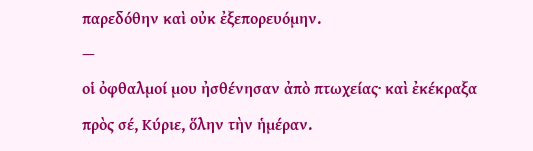παρεδόθην καὶ οὐκ ἐξεπορευόμην.
—
οἱ ὀφθαλμοί μου ἠσθένησαν ἀπὸ πτωχείας· καὶ ἐκέκραξα πρὸς σέ, Κύριε, ὅλην τὴν ἡμέραν.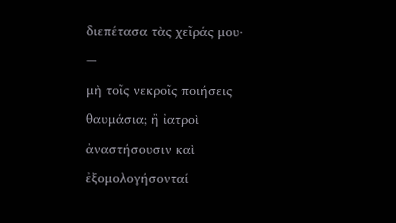διεπέτασα τὰς χεῖράς μου·
—
μὴ τοῖς νεκροῖς ποιήσεις θαυμάσια; ἢ ἰατροὶ ἀναστήσουσιν καὶ ἐξομολογήσονταί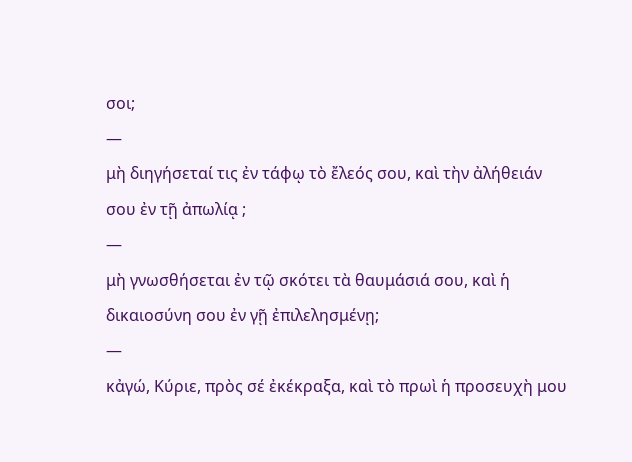σοι;
—
μὴ διηγήσεταί τις ἐν τάφῳ τὸ ἔλεός σου, καὶ τὴν ἀλήθειάν σου ἐν τῇ ἀπωλίᾳ ;
—
μὴ γνωσθήσεται ἐν τῷ σκότει τὰ θαυμάσιά σου, καὶ ἡ δικαιοσύνη σου ἐν γῇ ἐπιλελησμένῃ;
—
κἀγώ, Κύριε, πρὸς σέ ἐκέκραξα, καὶ τὸ πρωὶ ἡ προσευχὴ μου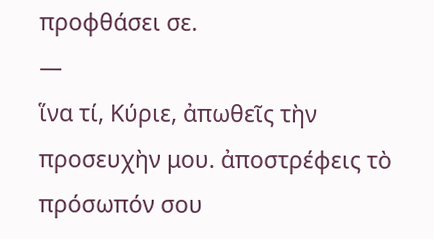προφθάσει σε.
—
ἵνα τί, Κύριε, ἀπωθεῖς τὴν προσευχὴν μου. ἀποστρέφεις τὸ πρόσωπόν σου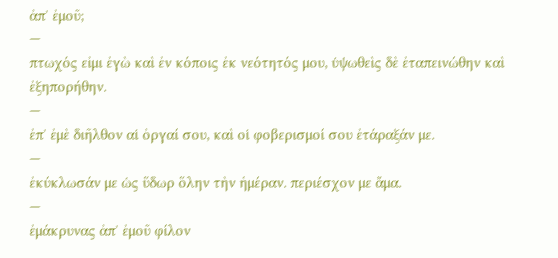ἀπʼ ἐμοῦ;
—
πτωχός εἰμι ἐγὼ καὶ ἐν κόποις ἐκ νεότητός μου, ὑψωθεὶς δὲ ἐταπεινώθην καὶ ἐξηπορήθην.
—
ἐπ᾿ ἐμὲ διῆλθον αἱ ὀργαί σου, καὶ οἱ φοβερισμοί σου ἐτάραξάν με.
—
ἐκύκλωσάν με ὡς ὕδωρ ὅλην τὴν ἡμέραν. περιέσχον με ἄμα.
—
ἐμάκρυνας ἀπʼ ἐμοῦ φίλον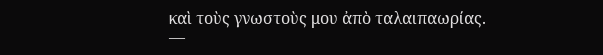καὶ τοὺς γνωστοὺς μου ἀπὸ ταλαιπαωρίας.
—